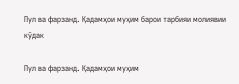Пул ва фарзанд. Қадамҳои муҳим барои тарбияи молиявии кӯдак

Пул ва фарзанд. Қадамҳои муҳим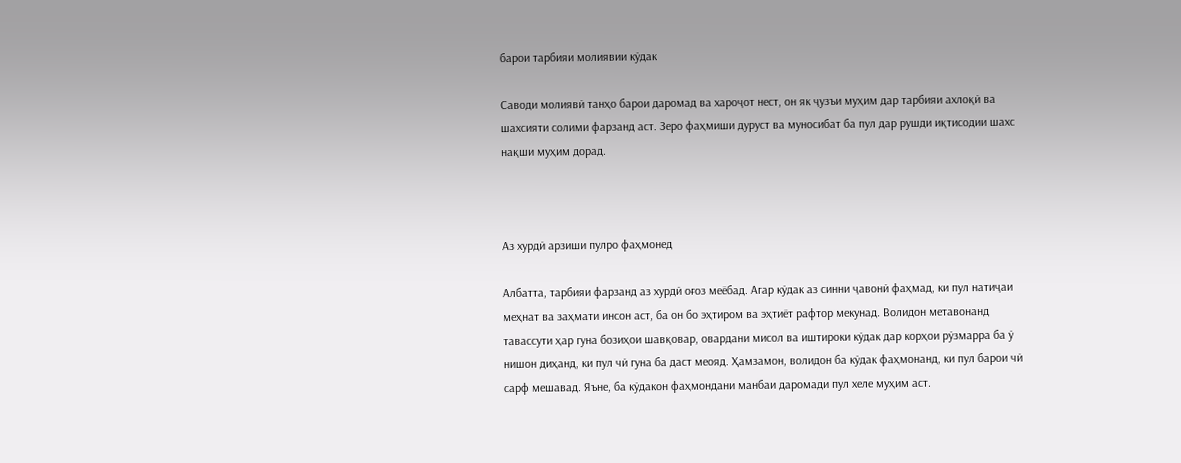барои тарбияи молиявии кӯдак

Саводи молиявӣ танҳо барои даромад ва хароҷот нест, он як ҷузъи муҳим дар тарбияи ахлоқӣ ва шахсияти солими фарзанд аст. Зеро фаҳмиши дуруст ва муносибат ба пул дар рушди иқтисодии шахс нақши муҳим дорад.



Аз хурдӣ арзиши пулро фаҳмонед

Албатта, тарбияи фарзанд аз хурдӣ оғоз меёбад. Агар кӯдак аз синни ҷавонӣ фаҳмад, ки пул натиҷаи меҳнат ва заҳмати инсон аст, ба он бо эҳтиром ва эҳтиёт рафтор мекунад. Волидон метавонанд тавассути ҳар гуна бозиҳои шавқовар, овардани мисол ва иштироки кӯдак дар корҳои рӯзмарра ба ӯ нишон диҳанд, ки пул чӣ гуна ба даст меояд. Ҳамзамон, волидон ба кӯдак фаҳмонанд, ки пул барои чӣ сарф мешавад. Яъне, ба кӯдакон фаҳмондани манбаи даромади пул хеле муҳим аст.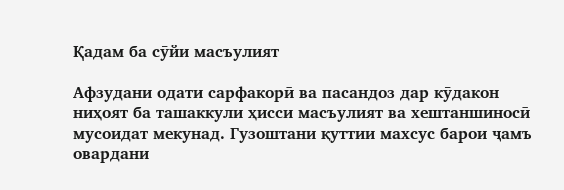Қадам ба сӯйи масъулият

Афзудани одати сарфакорӣ ва пасандоз дар кӯдакон ниҳоят ба ташаккули ҳисси масъулият ва хештаншиносӣ мусоидат мекунад. Гузоштани қуттии махсус барои ҷамъ овардани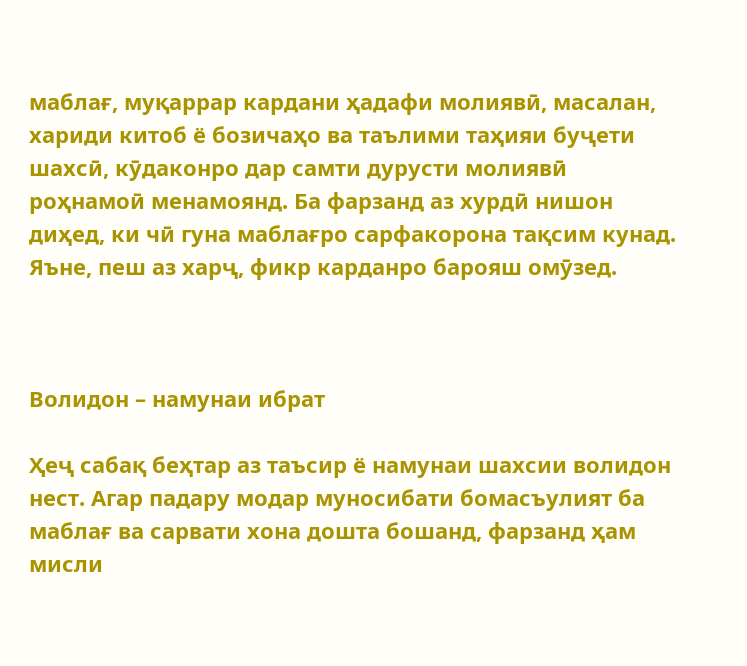маблағ, муқаррар кардани ҳадафи молиявӣ, масалан, хариди китоб ё бозичаҳо ва таълими таҳияи буҷети шахсӣ, кӯдаконро дар самти дурусти молиявӣ роҳнамоӣ менамоянд. Ба фарзанд аз хурдӣ нишон диҳед, ки чӣ гуна маблағро сарфакорона тақсим кунад. Яъне, пеш аз харҷ, фикр карданро барояш омӯзед.



Волидон – намунаи ибрат

Ҳеҷ сабақ беҳтар аз таъсир ё намунаи шахсии волидон нест. Агар падару модар муносибати бомасъулият ба маблағ ва сарвати хона дошта бошанд, фарзанд ҳам мисли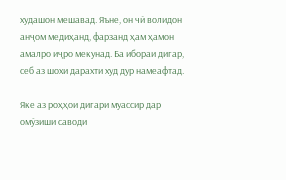худашон мешавад. Яъне, он чӣ волидон анҷом медиҳанд, фарзанд ҳам ҳамон амалро иҷро мекунад. Ба ибораи дигар, себ аз шохи дарахти худ дур намеафтад.

Яке аз роҳҳои дигари муассир дар омӯзиши саводи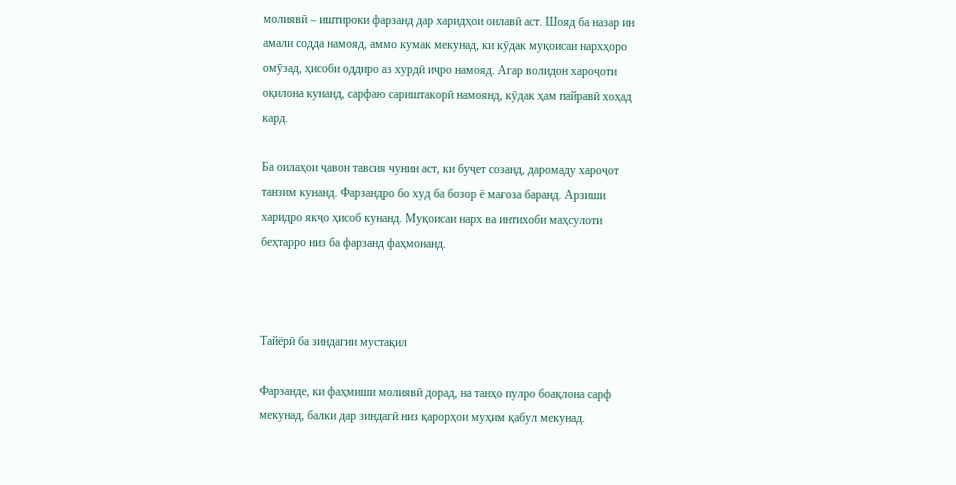молиявӣ – иштироки фарзанд дар харидҳои оилавӣ аст. Шояд ба назар ин амали содда намояд, аммо кумак мекунад, ки кӯдак муқоисаи нархҳоро омӯзад, ҳисоби оддиро аз хурдӣ иҷро намояд. Агар волидон хароҷоти оқилона кунанд, сарфаю сариштакорӣ намоянд, кӯдак ҳам пайравӣ хоҳад кард.

Ба оилаҳои ҷавон тавсия чунин аст, ки буҷет созанд, даромаду хароҷот танзим кунанд. Фарзандро бо худ ба бозор ё мағоза баранд. Арзиши харидро якҷо ҳисоб кунанд. Муқоисаи нарх ва интихоби маҳсулоти беҳтарро низ ба фарзанд фаҳмонанд.



Тайёрӣ ба зиндагии мустақил

Фарзанде, ки фаҳмиши молиявӣ дорад, на танҳо пулро боақлона сарф мекунад, балки дар зиндагӣ низ қарорҳои муҳим қабул мекунад.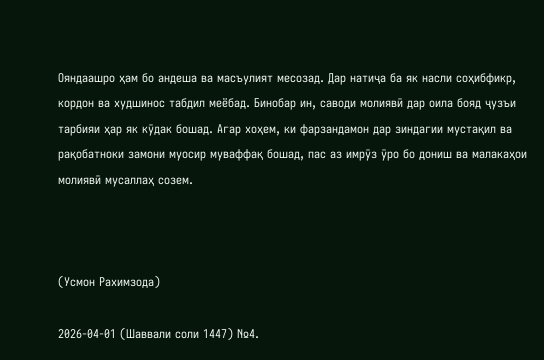Ояндаашро ҳам бо андеша ва масъулият месозад. Дар натиҷа ба як насли соҳибфикр, кордон ва худшинос табдил меёбад. Бинобар ин, саводи молиявӣ дар оила бояд ҷузъи тарбияи ҳар як кӯдак бошад. Агар хоҳем, ки фарзандамон дар зиндагии мустақил ва рақобатноки замони муосир муваффақ бошад, пас аз имрӯз ӯро бо дониш ва малакаҳои молиявӣ мусаллаҳ созем.



(Усмон Рахимзода)

2026-04-01 (Шаввали соли 1447) №4.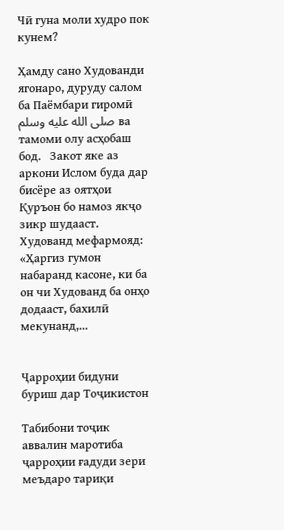Чӣ гуна моли худро пок кунем?

Ҳамду сано Худованди ягонаро, дуруду салом ба Паёмбари гиромӣ صلى الله عليه وسلم ва тамоми олу асҳобаш бод.   Закот яке аз аркони Ислом буда дар бисёре аз оятҳои Қуръон бо намоз якҷо зикр шудааст. Худованд мефармояд: «Ҳаргиз гумон набаранд касоне, ки ба он чи Худованд ба онҳо додааст, бахилӣ мекунанд,...


Ҷарроҳии бидуни буриш дар Тоҷикистон

Табибони тоҷик аввалин маротиба ҷарроҳии ғадуди зери меъдаро тариқи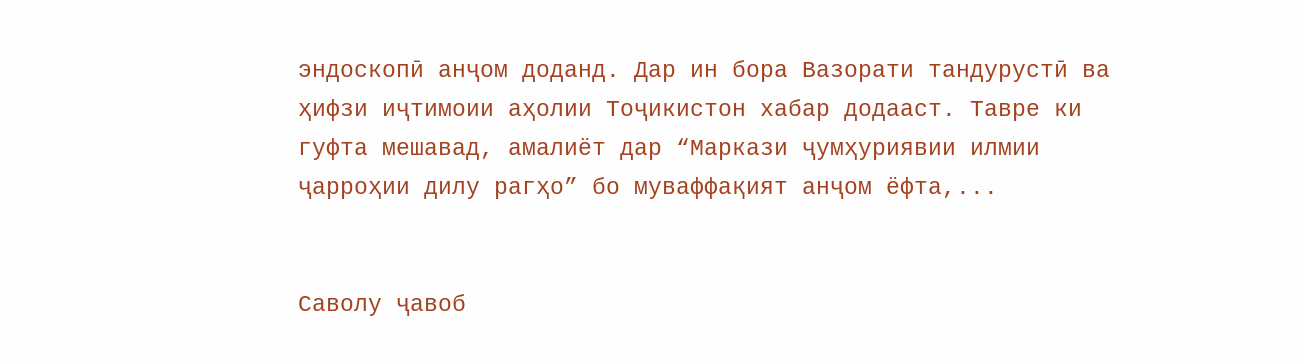эндоскопӣ анҷом доданд. Дар ин бора Вазорати тандурустӣ ва ҳифзи иҷтимоии аҳолии Тоҷикистон хабар додааст. Тавре ки гуфта мешавад, амалиёт дар “Маркази ҷумҳуриявии илмии ҷарроҳии дилу рагҳо” бо муваффақият анҷом ёфта,...


Саволу ҷавоб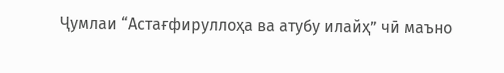Ҷумлаи “Астағфируллоҳа ва атубу илайҳ” чӣ маъно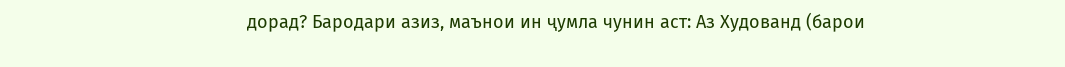дорад? Бародари азиз, маънои ин ҷумла чунин аст: Аз Худованд (барои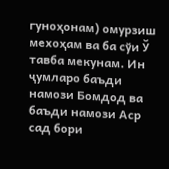гуноҳонам) омурзиш мехоҳам ва ба сўи Ў тавба мекунам. Ин ҷумларо баъди намози Бомдод ва баъди намози Аср сад бори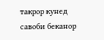такрор кунед савоби беканор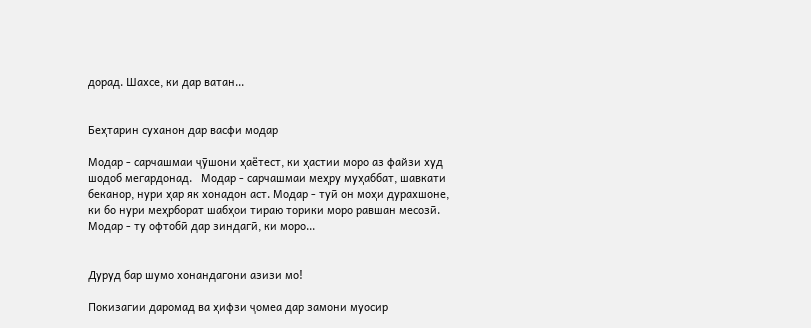дорад. Шахсе, ки дар ватан...


Беҳтарин суханон дар васфи модар

Модар - сарчашмаи ҷӯшони ҳаётест, ки ҳастии моро аз файзи худ шодоб мегардонад.   Модар - сарчашмаи меҳру муҳаббат, шавкати беканор, нури ҳар як хонадон аст. Модар - туӣ он моҳи дурахшоне, ки бо нури меҳрборат шабҳои тираю торики моро равшан месозӣ. Модар - ту офтобӣ дар зиндагӣ, ки моро...


Дуруд бар шумо хонандагони азизи мо!

Покизагии даромад ва ҳифзи ҷомеа дар замони муосир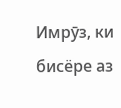Имрӯз, ки бисёре аз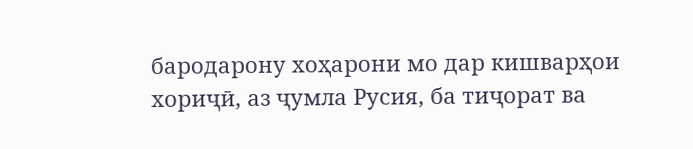бародарону хоҳарони мо дар кишварҳои хориҷӣ, аз ҷумла Русия, ба тиҷорат ва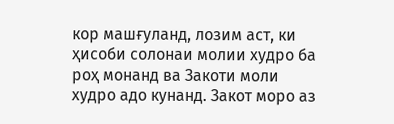кор машғуланд, лозим аст, ки ҳисоби солонаи молии худро ба роҳ монанд ва Закоти моли худро адо кунанд. Закот моро аз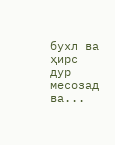бухл ва ҳирс дур месозад ва...